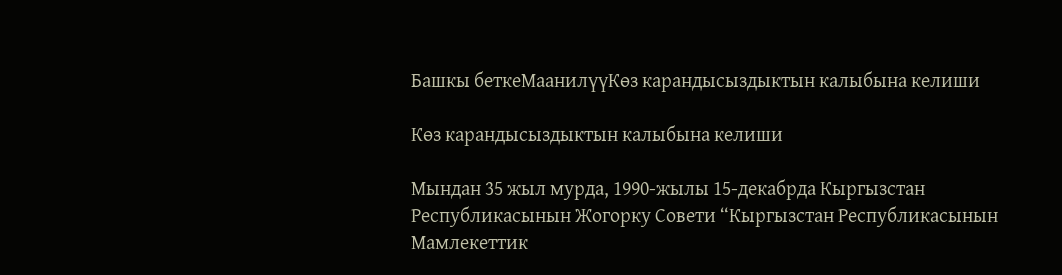Башкы беткеМаанилүүКөз карандысыздыктын калыбына келиши

Көз карандысыздыктын калыбына келиши

Мындан 35 жыл мурда, 1990-жылы 15-декабрда Кыргызстан Республикасынын Жогорку Совети “Кыргызстан Республикасынын Мамлекеттик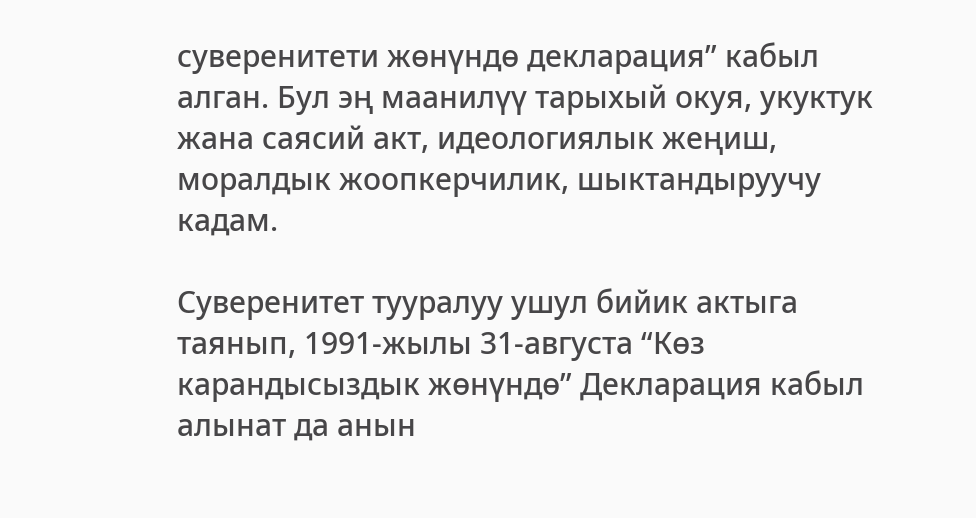суверенитети жөнүндө декларация” кабыл алган. Бул эң маанилүү тарыхый окуя, укуктук жана саясий акт, идеологиялык жеңиш, моралдык жоопкерчилик, шыктандыруучу кадам.

Суверенитет тууралуу ушул бийик актыга таянып, 1991-жылы 31-августа “Көз карандысыздык жөнүндө” Декларация кабыл алынат да анын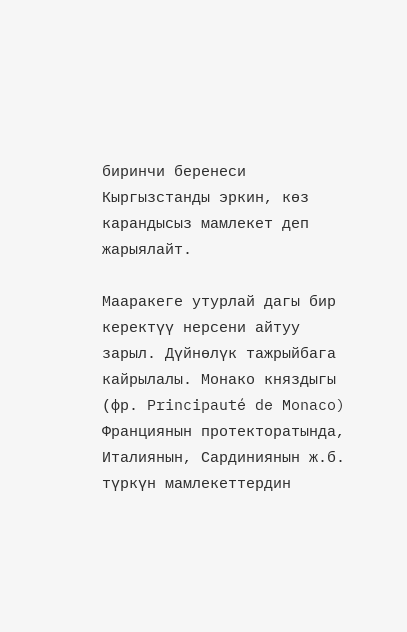биринчи беренеси Кыргызстанды эркин, көз карандысыз мамлекет деп жарыялайт.

Мааракеге утурлай дагы бир керектүү нерсени айтуу зарыл. Дүйнөлүк тажрыйбага кайрылалы. Монако княздыгы (фр. Principauté de Monaco) Франциянын протекторатында, Италиянын, Сардиниянын ж.б. түркүн мамлекеттердин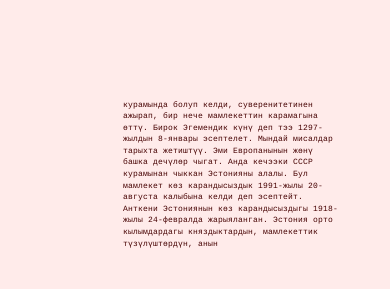курамында болуп келди, суверенитетинен ажырап, бир нече мамлекеттин карамагына өттү. Бирок Эгемендик күнү деп тээ 1297-жылдын 8-январы эсептелет. Мындай мисалдар тарыхта жетиштүү. Эми Европанынын жөнү башка дечүлөр чыгат. Анда кечээки СССР курамынан чыккан Эстонияны алалы. Бул мамлекет көз карандысыздык 1991-жылы 20-августа калыбына келди деп эсептейт. Анткени Эстониянын көз карандысыздыгы 1918-жылы 24-февралда жарыяланган. Эстония орто кылымдардагы княздыктардын, мамлекеттик түзүлүштөрдүн, анын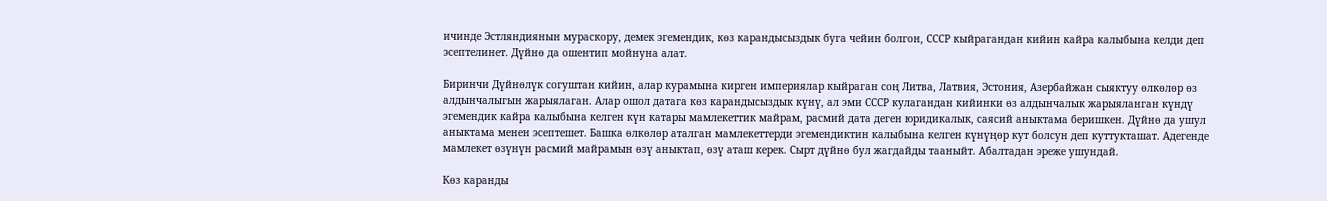ичинде Эстляндиянын мураскору, демек эгемендик, көз карандысыздык буга чейин болгон, СССР кыйрагандан кийин кайра калыбына келди деп эсептелинет. Дүйнө да ошентип мойнуна алат.

Биринчи Дүйнөлүк согуштан кийин, алар курамына кирген империялар кыйраган соң Литва, Латвия, Эстония, Азербайжан сыяктуу өлкөлөр өз алдынчалыгын жарыялаган. Алар ошол датага көз карандысыздык күнү, ал эми СССР кулагандан кийинки өз алдынчалык жарыяланган күндү эгемендик кайра калыбына келген күн катары мамлекеттик майрам, расмий дата деген юридикалык, саясий аныктама беришкен. Дүйнө да ушул аныктама менен эсептешет. Башка өлкөлөр аталган мамлекеттерди эгемендиктин калыбына келген күнүңөр кут болсун деп куттукташат. Адегенде мамлекет өзүнүн расмий майрамын өзү аныктап, өзү аташ керек. Сырт дүйнө бул жагдайды тааныйт. Абалтадан эреже ушундай.

Көз каранды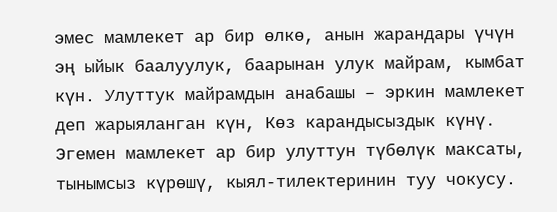эмес мамлекет ар бир өлкө, анын жарандары үчүн эң ыйык баалуулук, баарынан улук майрам, кымбат күн. Улуттук майрамдын анабашы – эркин мамлекет деп жарыяланган күн, Көз карандысыздык күнү. Эгемен мамлекет ар бир улуттун түбөлүк максаты, тынымсыз күрөшү, кыял-тилектеринин туу чокусу.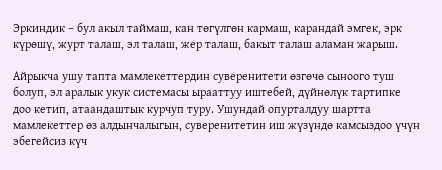Эркиндик – бул акыл таймаш, кан төгүлгөн кармаш, карандай эмгек, эрк күрөшү, журт талаш, эл талаш, жер талаш, бакыт талаш аламан жарыш.

Айрыкча ушу тапта мамлекеттердин суверенитети өзгөчө сыноого туш болуп, эл аралык укук системасы ырааттуу иштебей, дүйнөлүк тартипке доо кетип, атаандаштык курчуп туру. Ушундай опурталдуу шартта мамлекеттер өз алдынчалыгын, суверенитетин иш жүзүндө камсыздоо үчүн эбегейсиз күч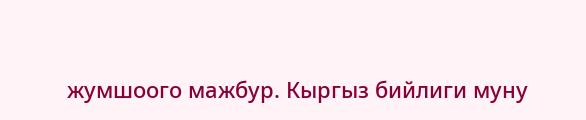жумшоого мажбур. Кыргыз бийлиги муну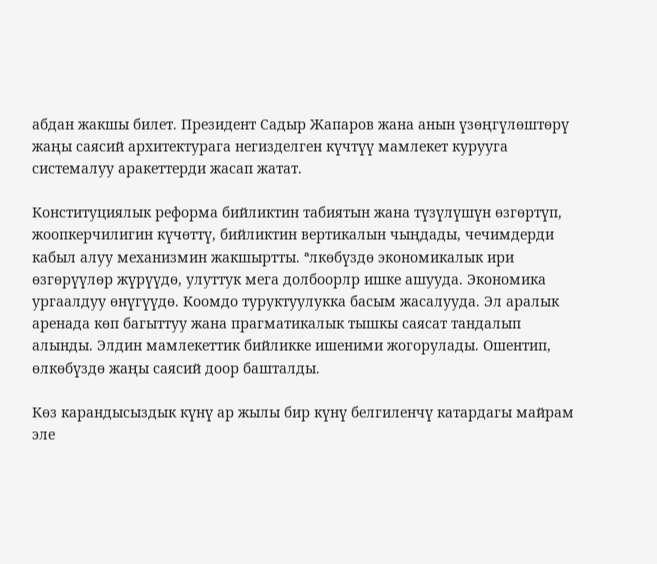абдан жакшы билет. Президент Садыр Жапаров жана анын үзөңгүлөштөрү жаңы саясий архитектурага негизделген күчтүү мамлекет курууга системалуу аракеттерди жасап жатат.

Конституциялык реформа бийликтин табиятын жана түзүлүшүн өзгөртүп, жоопкерчилигин күчөттү, бийликтин вертикалын чыңдады, чечимдерди кабыл алуу механизмин жакшыртты. ªлкөбүздө экономикалык ири өзгөрүүлөр жүрүүдө, улуттук мега долбоорлр ишке ашууда. Экономика ургаалдуу өнүгүүдө. Коомдо туруктуулукка басым жасалууда. Эл аралык аренада көп багыттуу жана прагматикалык тышкы саясат тандалып алынды. Элдин мамлекеттик бийликке ишеними жогорулады. Ошентип, өлкөбүздө жаңы саясий доор башталды.

Көз карандысыздык күнү ар жылы бир күнү белгиленчү катардагы майрам эле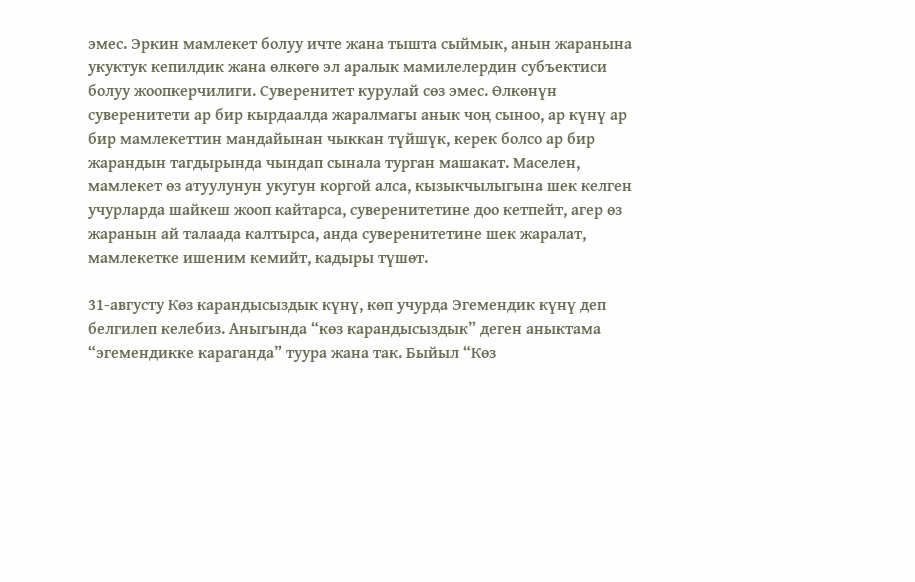эмес. Эркин мамлекет болуу ичте жана тышта сыймык, анын жаранына укуктук кепилдик жана өлкөгө эл аралык мамилелердин субъектиси болуу жоопкерчилиги. Суверенитет курулай сөз эмес. Ѳлкөнүн суверенитети ар бир кырдаалда жаралмагы анык чоң сыноо, ар күнү ар бир мамлекеттин мандайынан чыккан түйшүк, керек болсо ар бир жарандын тагдырында чындап сынала турган машакат. Маселен, мамлекет өз атуулунун укугун коргой алса, кызыкчылыгына шек келген учурларда шайкеш жооп кайтарса, суверенитетине доо кетпейт, агер өз жаранын ай талаада калтырса, анда суверенитетине шек жаралат, мамлекетке ишеним кемийт, кадыры түшөт.

31-августу Көз карандысыздык күнү, көп учурда Эгемендик күнү деп белгилеп келебиз. Аныгында “көз карандысыздык” деген аныктама “эгемендикке караганда” туура жана так. Быйыл “Көз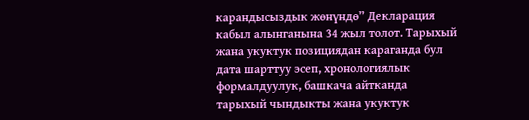карандысыздык жөнүндө” Декларация кабыл алынганына 34 жыл толот. Тарыхый жана укуктук позициядан караганда бул дата шарттуу эсеп, хронологиялык формалдуулук, башкача айтканда тарыхый чындыкты жана укуктук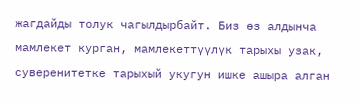жагдайды толук чагылдырбайт. Биз өз алдынча мамлекет курган, мамлекеттүүлүк тарыхы узак, суверенитетке тарыхый укугун ишке ашыра алган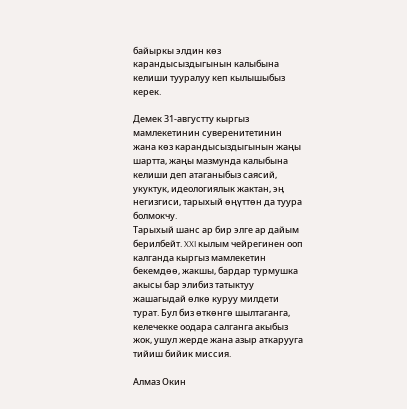байыркы элдин көз карандысыздыгынын калыбына келиши тууралуу кеп кылышыбыз керек.

Демек 31-августту кыргыз мамлекетинин суверенитетинин жана көз карандысыздыгынын жаңы шартта, жаңы мазмунда калыбына келиши деп атаганыбыз саясий, укуктук, идеологиялык жактан, эӊ негизгиси, тарыхый өӊүттөн да туура болмокчу.
Тарыхый шанс ар бир элге ар дайым берилбейт. XXI кылым чейрегинен ооп калганда кыргыз мамлекетин бекемдөө, жакшы, бардар турмушка акысы бар элибиз татыктуу жашагыдай өлкө куруу милдети турат. Бул биз өткөнгө шылтаганга, келечекке оодара салганга акыбыз жок, ушул жерде жана азыр аткарууга тийиш бийик миссия.

Алмаз Окин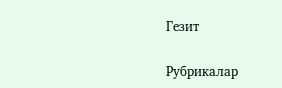Гезит

Рубрикалар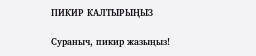ПИКИР КАЛТЫРЫҢЫЗ

Сураныч, пикир жазыңыз!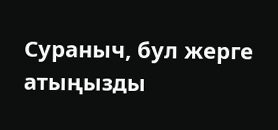Сураныч, бул жерге атыңызды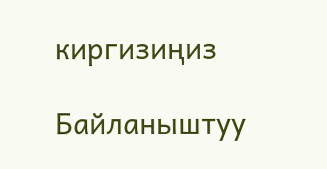киргизиңиз

Байланыштуу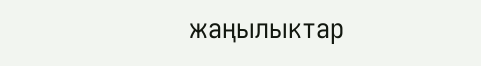жаңылыктар